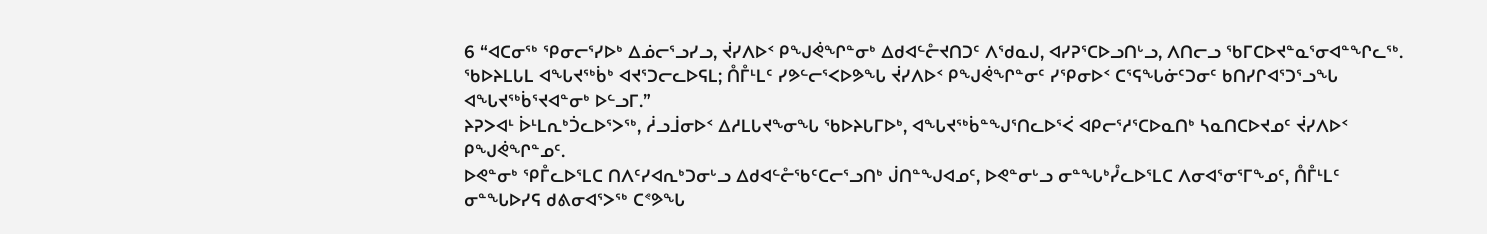6 “ᐊᑕᓂᖅ ᕿᓂᓕᕐᓯᐅᒃ ᐃᓅᓕᕐᓗᓯᓗ, ᔫᓯᐱᐅᑉ ᑭᖑᕚᖏᓐᓂᒃ ᐃᑯᐊᓪᓔᔪᑎᑐᑦ ᐱᖁᓇᒍ, ᐊᓯᕈᕐᑕᐅᓗᑎᒡᓗ, ᐱᑎᓕᓗ ᖃᒥᑕᐅᔪᓐᓇᕐᓂᐊᓐᖏᓚᖅ.
ᖃᐅᔨᒪᒐᒪ ᐊᖓᔪᖅᑳᒃ ᐊᔪᕐᑐᓕᓚᐅᕋᒪ; ᑍᒤᒻᒪᑦ ᓯᕗᓪᓕᕐᐸᐅᕗᖓ ᔫᓯᐱᐅᑉ ᑭᖑᕚᖏᓐᓂᑦ ᓯᕿᓂᐅᑉ ᑕᕐᕋᖓᓃᑦᑐᓂᑦ ᑲᑎᓯᒋᐊᕐᑐᕐᓗᖓ ᐊᖓᔪᖅᑳᕐᔪᐊᓐᓂᒃ ᐅᓪᓗᒥ.”
ᔨᕈᐳᐊᒻ ᐆᒻᒪᕆᒃᑑᓚᐅᕐᐳᖅ, ᓲᓗᒨᓂᐅᑉ ᐃᓱᒪᒐᔪᖕᓂᖓ ᖃᐅᔨᒐᒥᐅᒃ, ᐊᖓᔪᖅᑳᓐᖑᕐᑎᓚᐅᕐᐹ ᐊᑭᓕᕐᓱᕐᑕᐅᓇᑎᒃ ᓴᓇᑎᑕᐅᔪᓄᑦ ᔫᓯᐱᐅᑉ ᑭᖑᕚᖏᓐᓄᑦ.
ᐅᕙᓐᓂᒃ ᕿᒤᓚᐅᕐᒪᑕ ᑎᐱᑦᓯᐊᕆᒃᑐᓂᒡᓗ ᐃᑯᐊᓪᓔᖃᑦᑕᓕᕐᓗᑎᒃ ᒎᑎᓐᖑᐊᓄᑦ, ᐅᕙᓐᓂᒡᓗ ᓂᓐᖓᒃᓮᓚᐅᕐᒪᑕ ᐱᓂᐊᕐᓂᕐᒥᖕᓄᑦ, ᑍᒤᒻᒪᑦ ᓂᓐᖓᐅᓯᕋ ᑯᕕᓂᐊᕐᐳᖅ ᑕᕝᕗᖓ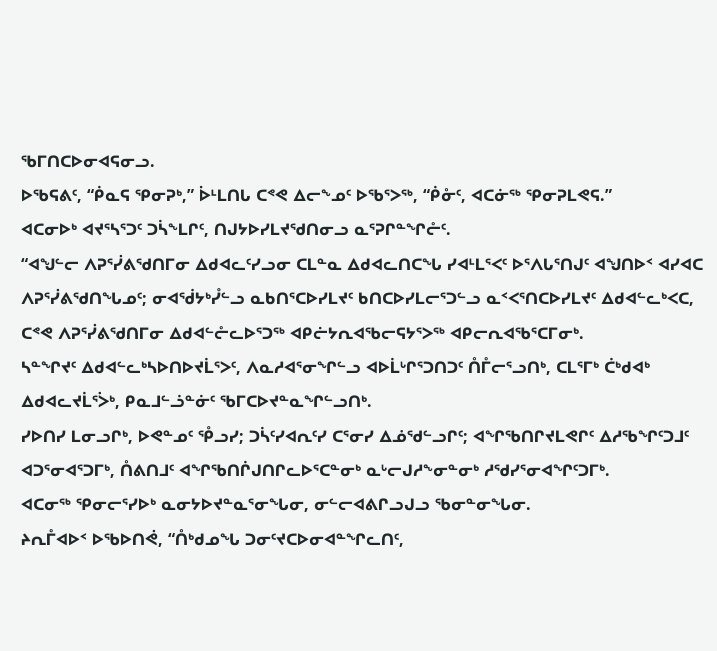ᖃᒥᑎᑕᐅᓂᐊᕋᓂᓗ.
ᐅᖃᕋᕕᑦ, “ᑮᓇᕋ ᕿᓂᕈᒃ,” ᐆᒻᒪᑎᒐ ᑕᕝᕙ ᐃᓕᖕᓄᑦ ᐅᖃᕐᐳᖅ, “ᑮᓁᑦ, ᐊᑕᓃᖅ ᕿᓂᕈᒪᕙᕋ.”
ᐊᑕᓂᐅᒃ ᐊᔪᕐᓴᕐᑐᑦ ᑐᓵᖕᒪᒋᑦ, ᑎᒍᔭᐅᓯᒪᔪᖁᑎᓂᓗ ᓇᕐᕈᒋᓐᖏᓔᑦ.
“ᐊᖑᓪᓕ ᐱᕈᕐᓰᕕᖁᑎᒥᓂ ᐃᑯᐊᓚᑦᓯᓗᓂ ᑕᒪᓐᓇ ᐃᑯᐊᓚᑎᑕᖓ ᓯᐊᒻᒪᕐᐸᑦ ᐅᕐᐱᒐᕐᑎᒍᑦ ᐊᖑᑎᐅᑉ ᐊᓯᐊᑕ ᐱᕈᕐᓰᕕᖁᑎᖓᓄᑦ; ᓂᐊᖂᔭᒃᓮᓪᓗ ᓇᑲᑎᕐᑕᐅᓯᒪᔪᑦ ᑲᑎᑕᐅᓯᒪᓕᕐᑐᓪᓗ ᓇᑉᐸᕐᑎᑕᐅᓯᒪᔪᑦ ᐃᑯᐊᓪᓚᒃᐸᑕ, ᑕᕝᕙ ᐱᕈᕐᓰᕕᖁᑎᒥᓂ ᐃᑯᐊᓪᓔᓚᐅᕐᑐᖅ ᐊᑭᓖᔭᕆᐊᖃᓕᕋᔭᕐᐳᖅ ᐊᑭᓕᕆᐊᖃᕐᑕᒥᓂᒃ.
ᓴᓐᖏᔪᑦ ᐃᑯᐊᓪᓚᒃᓴᐅᑎᐅᔪᒫᕐᐳᑦ, ᐱᓇᓱᐊᕐᓂᖏᓪᓗ ᐊᐅᒫᒡᒋᕐᑐᑎᑐᑦ ᑍᒤᓕᕐᓗᑎᒃ, ᑕᒪᕐᒥᒃ ᑖᒃᑯᐊᒃ ᐃᑯᐊᓚᔪᒫᕐᐴᒃ, ᑭᓇᒧᓪᓘᓐᓃᑦ ᖃᒥᑕᐅᔪᓐᓇᖏᓪᓗᑎᒃ.
ᓯᐅᑎᓯ ᒪᓂᓗᒋᒃ, ᐅᕙᓐᓄᑦ ᕾᓗᓯ; ᑐᓵᑦᓯᐊᕆᑦᓯ ᑕᕐᓂᓯ ᐃᓅᖁᓪᓗᒋᑦ; ᐊᖏᖃᑎᒋᔪᒪᕙᒋᑦ ᐃᓱᖃᖏᑦᑐᒧᑦ ᐊᑐᕐᓂᐊᕐᑐᒥᒃ, ᑍᕕᑎᒧᑦ ᐊᖏᖃᑎᒌᒍᑎᒋᓚᐅᕐᑕᓐᓂᒃ ᓇᒡᓕᒍᓱᖕᓂᓐᓂᒃ ᓱᖁᓯᕐᓂᐊᖏᑦᑐᒥᒃ.
ᐊᑕᓂᖅ ᕿᓂᓕᕐᓯᐅᒃ ᓇᓂᔭᐅᔪᓐᓇᕐᓂᖓᓂ, ᓂᓪᓕᐊᕕᒋᓗᒍᓗ ᖃᓂᓐᓂᖓᓂ.
ᔨᕆᒤᐊᐅᑉ ᐅᖃᐅᑎᕚ, “ᑍᒃᑯᓄᖓ ᑐᓂᑦᔪᑕᐅᓂᐊᓐᖏᓚᑎᑦ,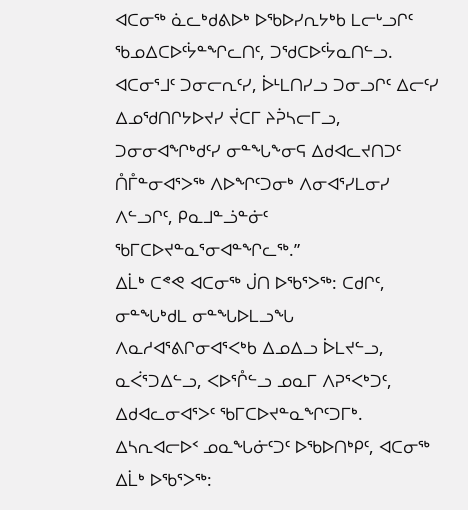ᐊᑕᓂᖅ ᓈᓚᒃᑯᕕᐅᒃ ᐅᖃᐅᓯᕆᔭᒃᑲ ᒪᓕᒡᓗᒋᑦ ᖃᓄᐃᑕᐅᑦᔮᓐᖏᓚᑎᑦ, ᑐᖁᑕᐅᑦᔮᓇᑎᓪᓗ.
ᐊᑕᓂᕐᒧᑦ ᑐᓂᓕᕆᑦᓯ, ᐆᒻᒪᑎᓯᓗ ᑐᓂᓗᒋᑦ ᐃᓕᑦᓯ ᐃᓄᖁᑎᒋᔭᐅᔪᓯ ᔫᑕᒥ ᔨᕉᓴᓕᒥᓗ, ᑐᓂᓂᐊᖏᒃᑯᑦᓯ ᓂᓐᖓᖕᓂᕋ ᐃᑯᐊᓚᔪᑎᑐᑦ ᑍᒤᓐᓂᐊᕐᐳᖅ ᐱᐅᖏᑦᑐᓂᒃ ᐱᓂᐊᕐᓯᒪᓂᓯ ᐱᓪᓗᒋᑦ, ᑭᓇᒧᓐᓘᓐᓃᑦ ᖃᒥᑕᐅᔪᓐᓇᕐᓂᐊᓐᖏᓚᖅ.”
ᐃᒫᒃ ᑕᕝᕙ ᐊᑕᓂᖅ ᒎᑎ ᐅᖃᕐᐳᖅ: ᑕᑯᒋᑦ, ᓂᓐᖓᒃᑯᒪ ᓂᓐᖓᐅᒪᓗᖓ ᐱᓇᓱᐊᕐᕕᒋᓂᐊᕐᐸᒃᑲ ᐃᓄᐃᓗ ᐆᒪᔪᓪᓗ, ᓇᐹᕐᑐᐃᓪᓗ, ᐸᐅᕐᒊᓪᓗ ᓄᓇᒥ ᐱᕈᕐᐸᒃᑐᑦ, ᐃᑯᐊᓚᓂᐊᕐᐳᑦ ᖃᒥᑕᐅᔪᓐᓇᖏᑦᑐᒥᒃ.
ᐃᓴᕆᐊᓕᐅᑉ ᓄᓇᖓᓃᑦᑐᑦ ᐅᖃᐅᑎᒃᑭᑦ, ᐊᑕᓂᖅ ᐃᒫᒃ ᐅᖃᕐᐳᖅ: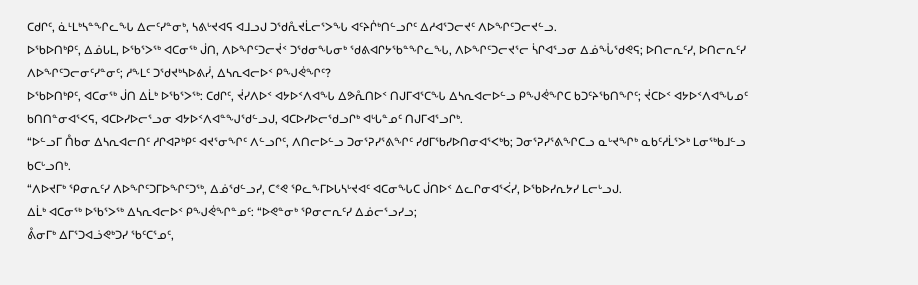ᑕᑯᒋᑦ, ᓈᒻᒪᒃᓴᓐᖏᓚᖓ ᐃᓕᑦᓯᓐᓂᒃ, ᓴᕕᒡᔪᐊᕋ ᐊᒧᓗᒍ ᑐᖁᕅᔪᒫᓕᕐᐳᖓ ᐊᑦᔨᒌᒃᑎᓪᓗᒋᑦ ᐃᓱᐊᕐᑐᓕᔪᑦ ᐱᐅᖏᑦᑐᓕᔪᓪᓗ.
ᐅᖃᐅᑎᒃᑭᑦ, ᐃᓅᒐᒪ, ᐅᖃᕐᐳᖅ ᐊᑕᓂᖅ ᒎᑎ, ᐱᐅᖏᑦᑐᓕᔫᑉ ᑐᖁᓂᖓᓂᒃ ᖁᕕᐊᒋᔭᖃᓐᖏᓚᖓ, ᐱᐅᖏᑦᑐᓕᔪᕐᓕ ᓵᒋᐊᕐᓗᓂ ᐃᓅᖔᖁᕙᕋ; ᐅᑎᓕᕆᑦᓯ, ᐅᑎᓕᕆᑦᓯ ᐱᐅᖏᑦᑐᓕᓂᑦᓯᓐᓂᑦ; ᓱᖕᒪᑦ ᑐᖁᔪᒃᓴᐅᕕᓰ, ᐃᓴᕆᐊᓕᐅᑉ ᑭᖑᕚᖏᑦ?
ᐅᖃᐅᑎᒃᑭᑦ, ᐊᑕᓂᖅ ᒎᑎ ᐃᒫᒃ ᐅᖃᕐᐳᖅ: ᑕᑯᒋᑦ, ᔫᓯᐱᐅᑉ ᐊᔭᐅᑉᐱᐊᖓ ᐃᕗᕅᑎᐅᑉ ᑎᒍᒥᐊᕐᑕᖓ ᐃᓴᕆᐊᓕᐅᓪᓗ ᑭᖑᕚᖏᑕ ᑲᑐᑦᔨᖃᑎᖏᑦ; ᔫᑕᐅᑉ ᐊᔭᐅᑉᐱᐊᖓᓄᑦ ᑲᑎᑎᓐᓂᐊᕐᐸᕋ, ᐊᑕᐅᓯᐅᓕᕐᓗᓂ ᐊᔭᐅᑉᐱᐊᓐᖑᖁᓪᓗᒍ, ᐊᑕᐅᓯᐅᓕᖁᓗᒋᒃ ᐊᒡᒐᓐᓄᑦ ᑎᒍᒥᐊᕐᓗᒋᒃ.
“ᐅᓪᓗᒥ ᑍᑲᓂ ᐃᓴᕆᐊᓕᑎᑦ ᓱᒋᐊᕈᒃᑭᑦ ᐊᔪᕐᓂᖏᑦ ᐱᓪᓗᒋᑦ, ᐱᑎᓕᐅᓪᓗ ᑐᓂᕐᕈᓯᕐᕕᖏᑦ ᓯᑯᒥᖃᓯᐅᑎᓂᐊᕐᐸᒃᑲ; ᑐᓂᕐᕈᓯᕐᕕᖏᑕᓗ ᓇᒡᔪᖏᒃ ᓇᑲᑦᓱᒫᕐᐳᒃ ᒪᓂᖅᑲᒧᓪᓗ ᑲᑕᒡᓗᑎᒃ.
“ᐱᐅᔪᒥᒃ ᕿᓂᕆᑦᓯ ᐱᐅᖏᑦᑐᒥᐅᖏᑦᑐᖅ, ᐃᓅᖁᓪᓗᓯ, ᑕᕝᕙ ᕿᓚᖕᒥᐅᒐᓴᒡᔪᐊᑦ ᐊᑕᓂᖓᑕ ᒎᑎᐅᑉ ᐃᓚᒋᓂᐊᕐᐹᓯ, ᐅᖃᐅᓯᕆᔭᓯ ᒪᓕᒡᓗᒍ.
ᐃᒫᒃ ᐊᑕᓂᖅ ᐅᖃᕐᐳᖅ ᐃᓴᕆᐊᓕᐅᑉ ᑭᖑᕚᖏᓐᓄᑦ: “ᐅᕙᓐᓂᒃ ᕿᓂᓕᕆᑦᓯ ᐃᓅᓕᕐᓗᓯᓗ;
ᕔᓂᒥᒃ ᐃᒥᕐᑐᐊᓘᕙᒃᑐᓯ ᖃᑦᑕᕐᓄᑦ,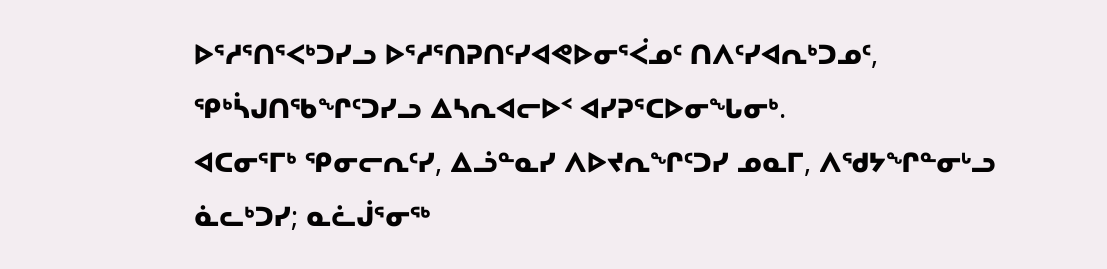ᐅᕐᓱᕐᑎᕐᐸᒃᑐᓯᓗ ᐅᕐᓱᕐᑎᕈᑎᑦᓯᐊᕙᐅᓂᕐᐹᓄᑦ ᑎᐱᑦᓯᐊᕆᒃᑐᓄᑦ, ᕿᒃᓵᒍᑎᖃᖏᑦᑐᓯᓗ ᐃᓴᕆᐊᓕᐅᑉ ᐊᓯᕈᕐᑕᐅᓂᖓᓂᒃ.
ᐊᑕᓂᕐᒥᒃ ᕿᓂᓕᕆᑦᓯ, ᐃᓘᓐᓇᓯ ᐱᐅᔪᕆᖏᑦᑐᓯ ᓄᓇᒥ, ᐱᖁᔭᖏᓐᓂᒡᓗ ᓈᓚᒃᑐᓯ; ᓇᓛᒎᕐᓂᖅ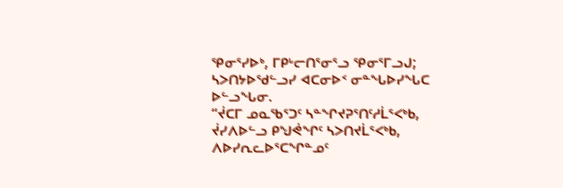ᕿᓂᕐᓯᐅᒃ, ᒥᑭᒡᓕᑎᕐᓂᕐᓗ ᕿᓂᕐᒥᓗᒍ; ᓴᐳᑎᔭᐅᖁᓪᓗᓯ ᐊᑕᓂᐅᑉ ᓂᓐᖓᐅᓯᖓᑕ ᐅᓪᓗᖓᓂ.
“ᔫᑕᒥ ᓄᓇᖃᕐᑐᑦ ᓴᓐᖏᔪᕈᕐᑎᑦᓱᒫᕐᐸᒃᑲ, ᔫᓯᐱᐅᓪᓗ ᑭᖑᕚᖏᑦ ᓴᐳᑎᔪᒫᕐᐸᒃᑲ, ᐱᐅᓯᕆᓚᐅᕐᑕᖏᓐᓄᑦ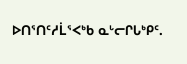ᐅᑎᕐᑎᑦᓱᒫᕐᐸᒃᑲ ᓇᒡᓕᒋᒐᒃᑭᑦ.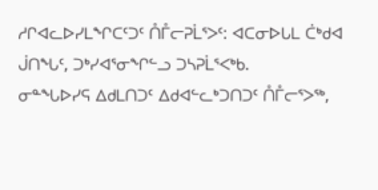ᓱᒋᐊᓚᐅᓯᒪᖏᑕᑦᑐᑦ ᑍᒤᓕᕈᒫᕐᐳᑦ: ᐊᑕᓂᐅᒐᒪ ᑖᒃᑯᐊ ᒎᑎᖓᑦ, ᑐᒃᓯᐊᕐᓂᖏᓪᓗ ᑐᓴᕈᒫᕐᐸᒃᑲ.
ᓂᓐᖓᐅᓯᕋ ᐃᑯᒪᑎᑐᑦ ᐃᑯᐊᓪᓚᒃᑐᑎᑐᑦ ᑍᒤᓕᕐᐳᖅ,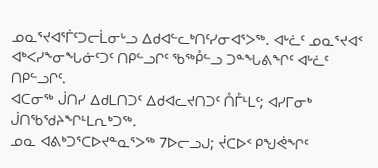ᓄᓇᕐᔪᐊᕐᒦᑦᑐᓕᒫᓂᒡᓗ ᐃᑯᐊᓪᓚᒃᑎᑦᓯᓂᐊᕐᐳᖅ. ᐊᒡᓛᑦ ᓄᓇᕐᔪᐊᑉ ᐊᒃᐸᓯᖕᓂᖓᓃᑦᑐᑦ ᑎᑭᓪᓗᒋᑦ ᖃᖅᑬᓪᓗ ᑐᓐᖓᕕᖏᑦ ᐊᒡᓛᑦ ᑎᑭᓪᓗᒋᑦ.
ᐊᑕᓂᖅ ᒎᑎᓯ ᐃᑯᒪᑎᑐᑦ ᐃᑯᐊᓚᔪᑎᑐᑦ ᑍᒤᒻᒪᑦ; ᐊᓯᒥᓂᒃ ᒎᑎᖃᖁᔨᖏᒻᒪᕆᒃᑐᖅ.
ᓄᓇ ᐊᕕᒃᑐᕐᑕᐅᔪᓐᓇᕐᐳᖅ 7ᐅᓕᓗᒍ; ᔫᑕᐅᑉ ᑭᖑᕚᖏᑦ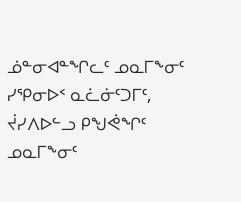ᓅᓐᓂᐊᓐᖏᓚᑦ ᓄᓇᒥᖕᓂᑦ ᓯᕿᓂᐅᑉ ᓇᓛᓃᑦᑐᒥᑦ, ᔫᓯᐱᐅᓪᓗ ᑭᖑᕚᖏᑦ ᓄᓇᒥᖕᓂᑦ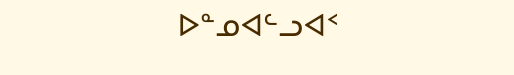ᐅᓐᓄᐊᓪᓗᐊᑉ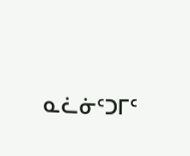ᓇᓛᓃᑦᑐᒥᑦ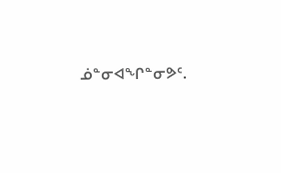ᓅᓐᓂᐊᖏᓐᓂᕗᑦ.